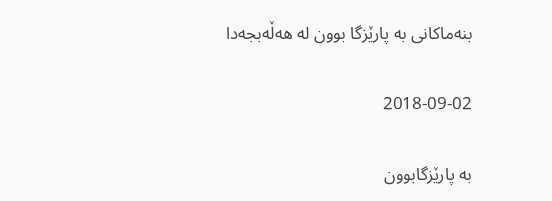بنه‌ماكانى به‌ پارێزگا بوون لە هه‌ڵه‌بجه‌دا

2018-09-02

به‌ پارێزگابوون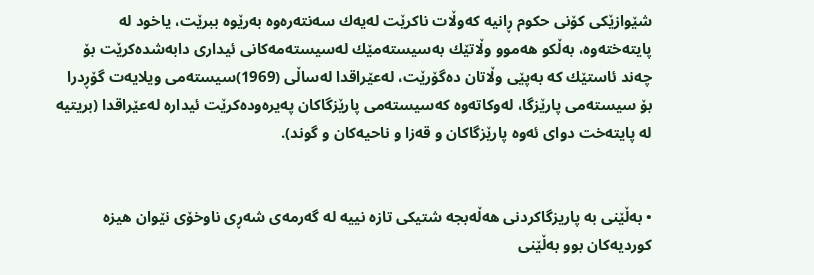شێوازێكى كۆنى حكوم ڕانیه‌ كه‌وڵات ناكرێت له‌یه‌ك سه‌نته‌ره‌وه‌ به‌رێوه‌ ببرێت، یاخود له‌ پایته‌خته‌وه‌، به‌ڵكو هه‌موو وڵاتێك به‌سیسته‌مێك له‌سیسته‌مه‌كانى ئیدارى دابه‌شده‌كرێت بۆ چه‌ند ئاستێك كه‌ به‌پێى وڵاتان ده‌گۆرێت، له‌عێراقدا له‌ساڵى (1969)سیسته‌مى ویلایه‌ت گۆڕدرا بۆ سیسته‌مى پارێزگا، له‌وكاته‌وه‌ كه‌سیسته‌مى پارێزگاكان په‌یره‌وده‌كرێت ئیداره‌ له‌عێراقدا (بریتیه‌ له‌ پایته‌خت دواى ئه‌وه‌ پارێزگاكان و قه‌زا و ناحیه‌كان و گوند).


• به‌ڵێنی‌ به‌ پاریزگاكردنی‌ هه‌ڵه‌بجه‌ شتیكی‌ تازه‌ نییه‌ له‌ گه‌رمه‌ی‌ شه‌ڕی‌ ناوخۆی‌ نێوان هیزه‌ كوردیه‌كان بوو به‌ڵێنى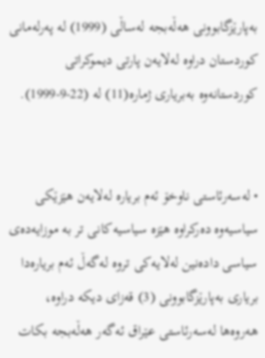به‌پارێزگابوونى هه‌ڵه‌بجه‌ له‌ساڵى (1999) له‌ په‌رله‌مانى كوردستان دراوه‌ له‌لایه‌ن پارتى دیموكراتى كوردستانه‌وه‌ به‌بریارى ژماره‌(11) له‌ (22-9-1999).


• له‌سه‌رئاستى ناوخۆ ئه‌م بریاره‌ له‌لایه‌ن هێزێكى سیاسیه‌وه‌ ده‌ركراوه‌ هێزه‌ سیاسیه‌كانى تر به‌ موزایه‌ده‌ى سیاسى داده‌نین له‌لایه‌كى تروه‌ له‌گه‌ڵ ئه‌م بریاره‌دا بریارى به‌پارێزگابوونى (3) قه‌زاى دیكه‌ دراوه‌، هه‌روه‌ها له‌سه‌رئاستى عێراق ئه‌گه‌ر هه‌ڵه‌بجه‌ بكات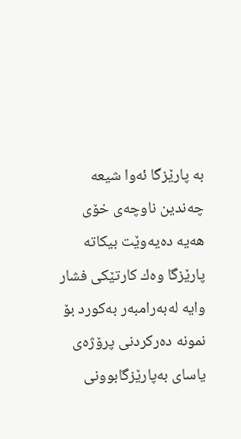به‌ پارێزگا ئه‌وا شیعه‌ چه‌ندین ناوچه‌ى خۆى هه‌یه‌ ده‌یه‌وێت بیكاته‌ پارێزگا وه‌ك كارتێكى فشار وایه‌ له‌به‌رامبه‌ر به‌كورد بۆ نمونه‌ ده‌ركردنى پرۆژه‌ى یاساى به‌پارێزگابوونى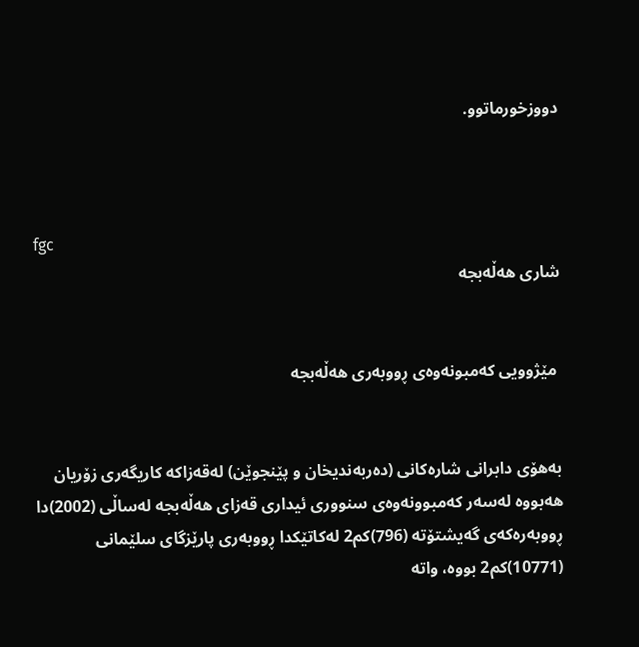دووزخورماتوو.



fgc
شاری هەڵەبجە


 مێژوویى كه‌مبونه‌وه‌ى ڕووبه‌رى هه‌ڵه‌بجه‌


به‌هۆى دابرانى شاره‌كانى (ده‌ربه‌ندیخان و پێنجوێن) له‌قه‌زاكه‌ كاریگه‌رى زۆریان هه‌بووه‌ له‌سه‌ر كه‌مبوونه‌وه‌ى سنوورى ئیدارى قه‌زاى هه‌ڵه‌بجه‌ له‌ساڵى (2002)دا ڕووبه‌ره‌كه‌ى گه‌یشتۆته‌ (796)كم2 له‌كاتێكدا ڕووبه‌رى پارێزگاى سلێمانى (10771)كم2 بووه‌، واته‌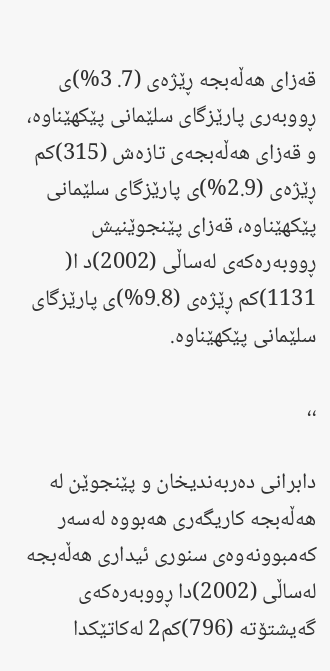قه‌زاى هه‌ڵه‌بجه‌ ڕێژه‌ى (7. 3%)ى ڕووبه‌رى پارێزگاى سلێمانى پێكهێناوه‌، و قه‌زاى هه‌ڵه‌بجه‌ى تازه‌ش (315)كم ڕێژه‌ى (2.9%)ى پارێزگاى سلێمانى پێكهێناوه‌، قه‌زاى پێنجوێنیش ڕووبه‌ره‌كه‌ى له‌ساڵى (2002)د ا( 1131)كم ڕێژه‌ى (9.8%)ى پارێزگاى سلێمانى پێكهێناوه‌.

،،

دابرانی ده‌ربه‌ندیخان و پێنجوێن له‌ هەڵەبجە كاریگه‌رى هه‌بووه‌ له‌سه‌ر كه‌مبوونه‌وه‌ى سنورى ئیدارى هه‌ڵه‌بجه‌ له‌ساڵى (2002)دا ڕووبه‌ره‌كه‌ى گه‌یشتۆته‌ (796)كم2 له‌كاتێكدا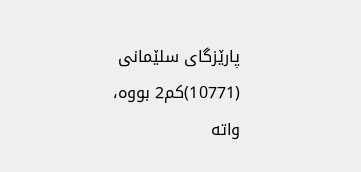پارێزگاى سلێمانى (10771)كم2 بووه‌، واته‌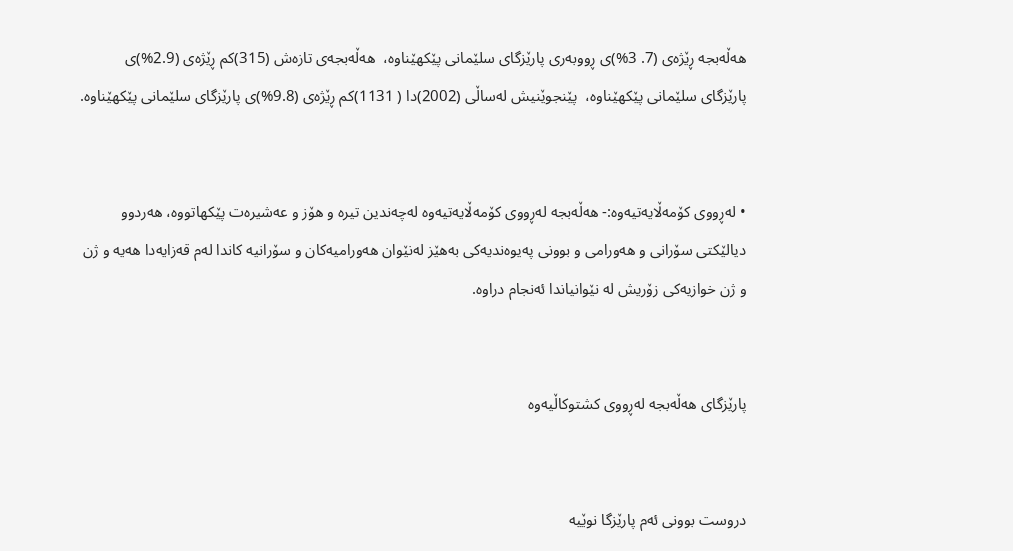هه‌ڵه‌بجه‌ ڕێژه‌ى (7. 3%)ى ڕووبه‌رى پارێزگاى سلێمانى پێكهێناوه‌،  هه‌ڵه‌بجه‌ى تازه‌ش (315)كم ڕێژه‌ى (2.9%)ى پارێزگاى سلێمانى پێكهێناوه‌،  پێنجوێنیش له‌ساڵى (2002)دا ( 1131)كم ڕێژه‌ى (9.8%)ى پارێزگاى سلێمانى پێكهێناوه‌.


• له‌ڕووى كۆمه‌ڵایه‌تیه‌وه‌:- هه‌ڵه‌بجه‌ له‌ڕووى كۆمه‌ڵایه‌تیه‌وه‌ له‌چه‌ندین تیره‌ و هۆز و عه‌شیره‌ت پێكهاتووه‌، هه‌ردوو دیالێكتى سۆرانى و هه‌ورامى و بوونى په‌یوه‌ندیه‌كى به‌هێز له‌نێوان هه‌ورامیه‌كان و سۆرانیه‌ كاندا له‌م قه‌زایه‌دا هه‌یه‌ و ژن و ژن خوازیه‌كى زۆریش له‌ نێوانیاندا ئه‌نجام دراوه‌.


پارێزگاى هه‌ڵه‌بجه‌ له‌ڕووى كشتوكاڵیه‌وه‌


دروست بوونى ئه‌م پارێزگا نوێیه‌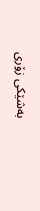به‌شێكى زۆرى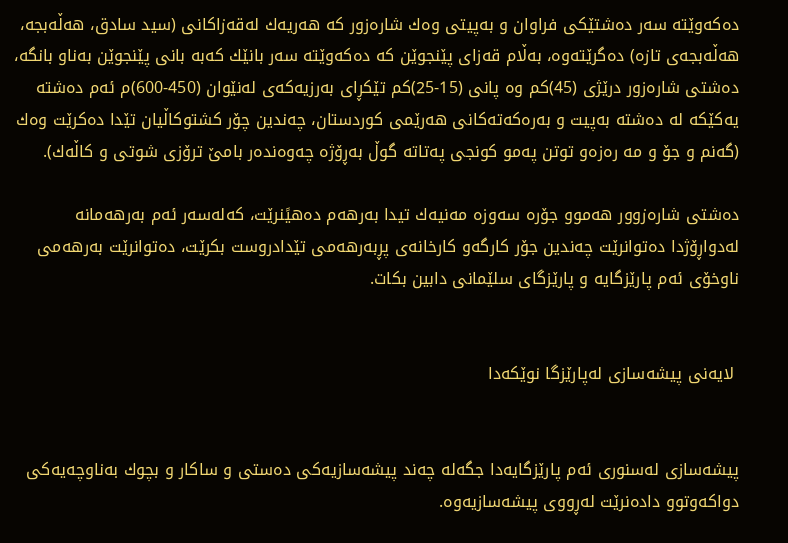ده‌كه‌وێته‌ سه‌ر ده‌شتێكى فراوان و به‌پیتى وه‌ك شاره‌زور كه‌ هه‌ریه‌ك له‌قه‌زاكانى (سید سادق، هه‌ڵه‌بجه‌، هه‌ڵه‌بجه‌ى تازه‌) ده‌گرێته‌وه‌، به‌ڵام قه‌زاى پێنجوێن كه‌ ده‌كه‌وێته‌ سه‌ر بانێك كه‌به‌ بانى پێنجوێن به‌ناو بانگه‌، ده‌شتى شاره‌زور درێژى (45)كم وه‌ پانى (15-25)كم تێكڕاى به‌رزیه‌كه‌ى له‌نێوان (450-600)م ئه‌م ده‌شته‌ یه‌كێكه‌ له‌ ده‌شته‌ به‌پیت و به‌ره‌كه‌ته‌كانى هه‌رێمى كوردستان، چه‌ندین چۆر كشتوكاڵیان تێدا ده‌كرێت وه‌ك (گه‌نم و جۆ و مه‌ ره‌زه‌و توتن په‌مو كونجى په‌تاته‌ گوڵ به‌ڕۆژه‌ چه‌وه‌نده‌ر بامێ ترۆزى شوتى و كاڵه‌ك).

دەشتی شارەزوور هه‌موو جۆره‌ سه‌وزه‌ مه‌نیه‌ك تیدا به‌رهه‌م ده‌هیًنرێت، كه‌له‌سه‌ر ئه‌م به‌رهه‌مانه‌ له‌دواڕۆژدا ده‌توانرێت چه‌ندین جۆر كارگه‌و كارخانه‌ى پڕبه‌رهه‌مى تێدادروست بكرێت، ده‌توانرێت به‌رهه‌مى ناوخۆى ئه‌م پارێزگایه‌ و پارێزگاى سلێمانى دابین بكات.


 لایه‌نى پیشه‌سازى له‌پارێزگا نوێكه‌دا


پیشه‌سازى له‌سنورى ئه‌م پارێزگایه‌دا جگه‌له‌ چه‌ند پیشه‌سازیه‌كى ده‌ستى و ساكار و بچوك به‌ناوچه‌یه‌كى دواكه‌وتوو داده‌نرێت له‌ڕووى پیشه‌سازیه‌وه‌.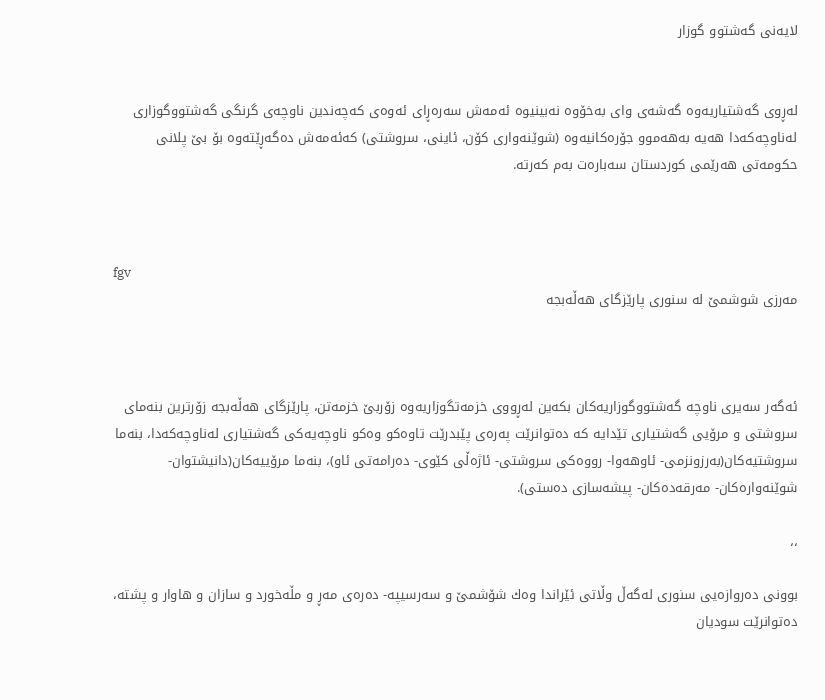لایه‌نى گه‌شتوو گوزار


له‌ڕوى گه‌شتیاریه‌وه‌ گه‌شه‌ى واى به‌خۆوه‌ نه‌بینیوه‌ ئه‌مه‌ش سه‌ره‌ڕاى ئه‌وه‌ى كه‌چه‌ندین ناوچه‌ى گرنگى گه‌شتووگوزارى له‌ناوچه‌كه‌دا هه‌یه‌ به‌هه‌موو جۆره‌كانیه‌وه‌ (شوێنه‌وارى كۆن، ئاینى، سروشتى) كه‌ئه‌مه‌ش ده‌گه‌ڕێته‌وه‌ بۆ بێ پلانى حكومه‌تى هه‌رێمى كوردستان سه‌باره‌ت به‌م كه‌رته‌.



fgv
مەرزی شوشمێ لە سنوری پارێزگای هەڵەبجە



ئه‌گه‌ر سه‌یرى ناوچه‌ گه‌شتووگوزاریه‌كان بكه‌ین له‌ڕووى خزمه‌تگوزاریه‌وه‌ زۆربێ خزمه‌تن، پارێزگاى هه‌ڵه‌بجه‌ زۆرترین بنه‌ماى سروشتى و مرۆیى گه‌شتیارى تێدایه‌ كه‌ ده‌توانرێت په‌ره‌ى پێبدرێت تاوه‌كو وه‌كو ناوچه‌یه‌كى گه‌شتیارى له‌ناوچه‌كه‌دا، بنه‌ما سروشتیه‌كان(به‌رزونزمى- ئاوهه‌وا- رووه‌كى سروشتى- ئاژه‌ڵى كێوى- ده‌رامه‌تى ئاو)، بنه‌ما مرۆییه‌كان(دانیشتوان- شوێنه‌واره‌كان- مه‌رقه‌ده‌كان- پیشه‌سازى ده‌ستى).

،،

بوونى ده‌روازه‌یى سنورى له‌گه‌ڵ وڵاتى ئێراندا وه‌ك شۆشمێ و سه‌رسیپه‌- ده‌ره‌ى مه‌ڕ و مڵه‌خورد و سازان و هاوار و پشته‌، ده‌توانرێت سودیان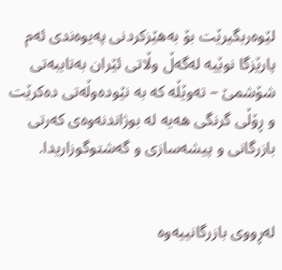لێوه‌ربگیرێت بۆ به‌هێزكردنى په‌یوه‌ندى ئه‌م پارێزگا نوێیه‌ له‌گه‌ڵ وڵاتى ئێران به‌تایبه‌تى شۆشمێ – ته‌وێڵه‌ كه‌ به‌ نێوده‌وڵه‌تى ده‌كرێت و ڕۆڵى گرنگى هه‌یه‌ له‌ بوژاندنه‌وه‌ى كه‌رتى بازرگانى و پیشه‌سازى و گه‌شتوگوزاریدا.


له‌ڕووى بازرگانییه‌وه‌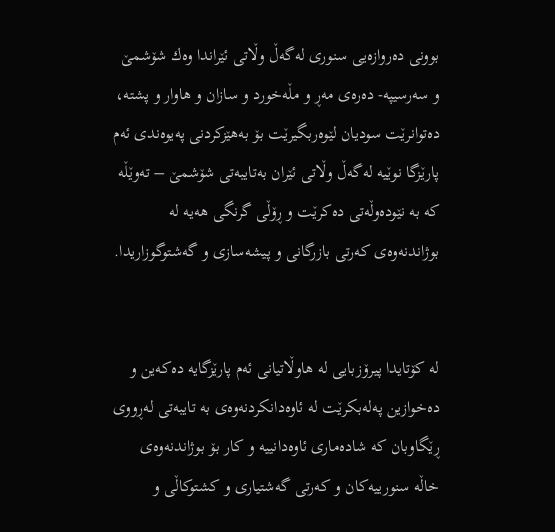بوونى ده‌روازه‌یى سنورى له‌گه‌ڵ وڵاتى ئێراندا وه‌ك شۆشمێ و سه‌رسیپه‌- ده‌ره‌ى مه‌ڕ و مڵه‌خورد و سازان و هاوار و پشته‌، ده‌توانرێت سودیان لێوه‌ربگیرێت بۆ به‌هێزكردنى په‌یوه‌ندى ئه‌م پارێزگا نوێیه‌ له‌گه‌ڵ وڵاتى ئێران به‌تایبه‌تى شۆشمێ – ته‌وێڵه‌ كه‌ به‌ نێوده‌وڵه‌تى ده‌كرێت و ڕۆڵى گرنگى هه‌یه‌ له‌ بوژاندنه‌وه‌ى كه‌رتى بازرگانى و پیشه‌سازى و گه‌شتوگوزاریدا.


له‌ كۆتایدا پیرۆزبایی له‌ هاوڵاتیانى ئه‌م پارێزگایه‌ ده‌كه‌ین و ده‌خوازین په‌له‌بكرێت له‌ ئاوه‌دانكردنه‌وه‌ى به‌ تایبه‌تى له‌ڕووى ڕێگاوبان كه‌ شاده‌مارى ئاوه‌دانییه‌ و كار بۆ بوژاندنه‌وه‌ى خاڵه‌ سنورییه‌كان و كه‌رتى گه‌شتیارى و كشتوكاڵى و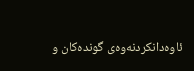ئاوه‌دانكردنه‌وه‌ى گونده‌كان و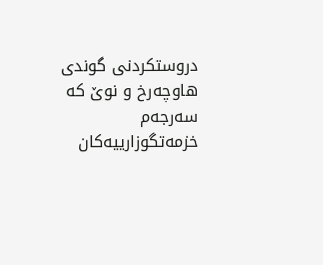دروستكردنى گوندى هاوچه‌رخ و نوێ كه‌ سه‌رجه‌م خزمه‌تگوزارییه‌كان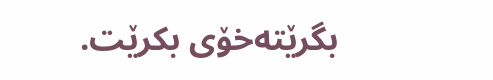بگرێته‌خۆى بكرێت.